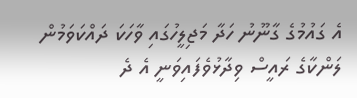އެ ގައުމުގެ ގާނޫނު ހަދާ މަޖިލީހުގައި ވާހަކަ ދައްކަވަމުން ލަންކާގެ ރައީސް ވިދާޅުވެފައިވަނީ އެ ދެ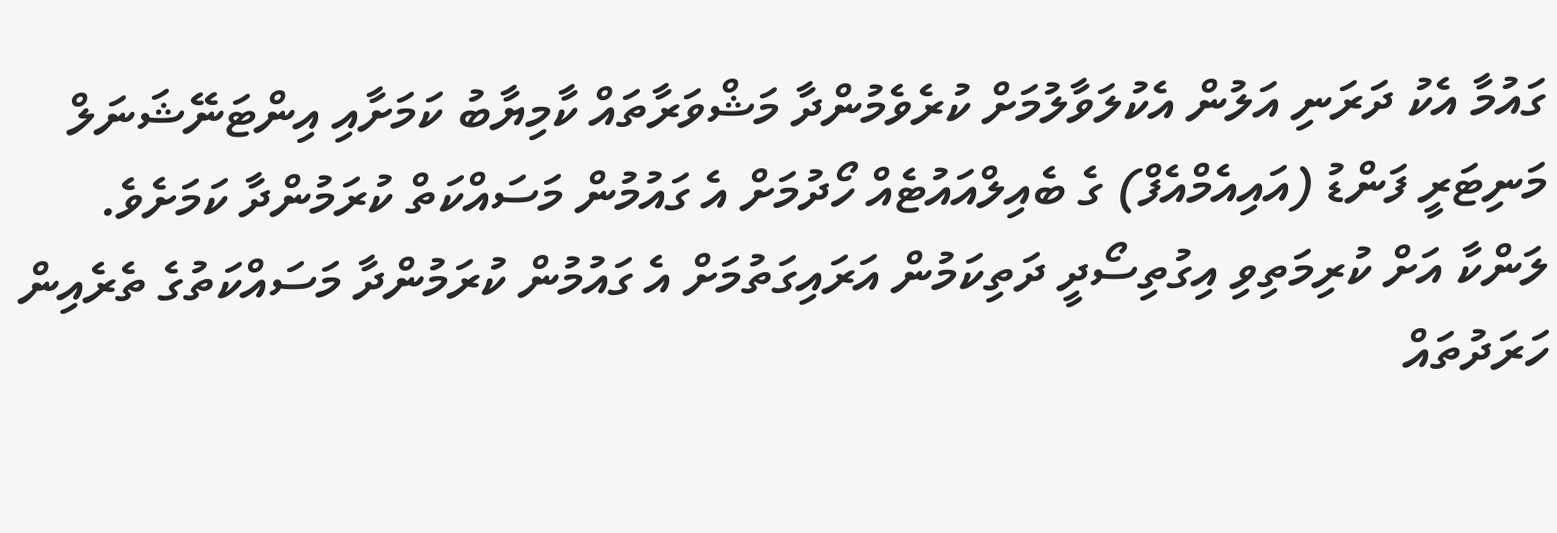ގައުމާ އެކު ދަރަނި އަލުން އެކުލަވާލުމަށް ކުރެވެމުންދާ މަޝްވަރާތައް ކާމިޔާބު ކަމަށާއި އިންޓަނޭޝަނަލް މަނިޓަރީ ފަންޑު (އައިއެމްއެފް) ގެ ބެއިލްއައުޓެއް ހޯދުމަށް އެ ގައުމުން މަސައްކަތް ކުރަމުންދާ ކަމަށެވެ.
ލަންކާ އަށް ކުރިމަތިވި އިގުތިސޯދީ ދަތިކަމުން އަރައިގަތުމަށް އެ ގައުމުން ކުރަމުންދާ މަސައްކަތުގެ ތެރެއިން ހަރަދުތައް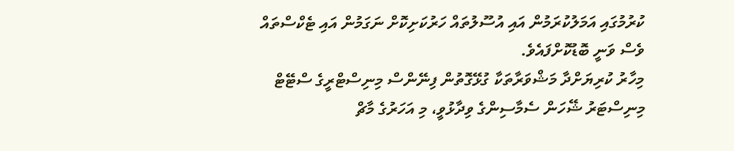ކުރުމުގައި އަމަލުކުރަމުން އައި އުސޫލުތައް ހަރުކަށިކޮށް ނަގަމުން އައި ޓެކްސްތައް ވެސް ވަނީ ބޮޑުކޮށްފައެވެ.
މިހާރު ކުރިޔަށްދާ މަޝްވަރާތަކާ ގުޅޭގޮތުން ފިނޭންސް މިނިސްޓްރީގެ ސްޓޭޓް މިނިސްޓަރު ޝޭހަން ސެމާސިންގެ ވިދާޅުވީ، މި އަހަރުގެ މާޗް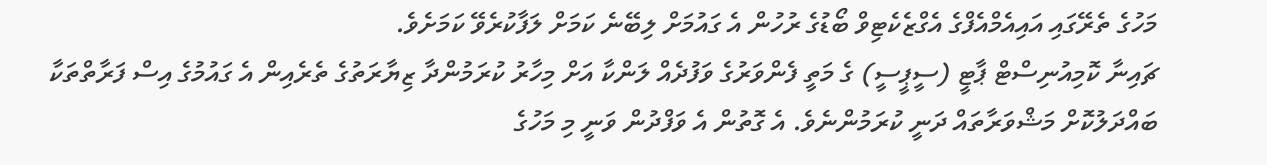މަހުގެ ތެރޭގައި އައިއެމްއެފްގެ އެގްޒެކެޓިވް ބޯޑުގެ ރުހުން އެ ގައުމަށް ލިބޭނެ ކަމަށް ލަފާކުރެވޭ ކަމަށެވެ.
ޗައިނާ ކޮމިއުނިސްޓް ޕާޓީ (ސީޕީސީ) ގެ މަތީ ފެންވަރުގެ ވަފުދެއް ލަންކާ އަށް މިހާރު ކުރަމުންދާ ޒިޔާރަތުގެ ތެރެއިން އެ ގައުމުގެ އިސް ފަރާތްތަކާ ބައްދަލުކޮށް މަޝްވަރާތައް ދަނީ ކުރަމުންނެވެ. އެ ގޮތުން އެ ވަފްދުން ވަނީ މި މަހުގެ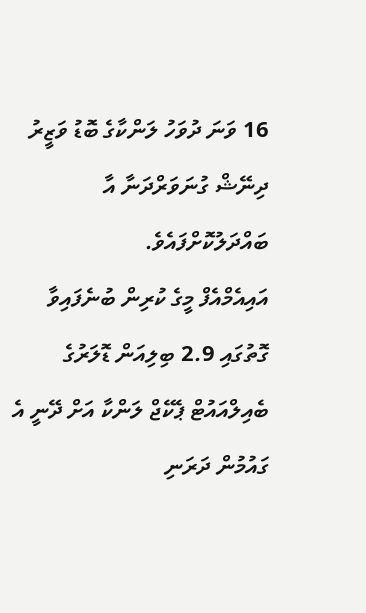16 ވަނަ ދުވަހު ލަންކާގެ ބޮޑު ވަޒީރު ދިނޭޝް ގުނަވަރްދަނާ އާ ބައްދަލުކޮށްފައެވެ.
އައިއެމްއެފް މީގެ ކުރިން ބުނެފައިވާ ގޮތުގައި 2.9 ބިލިއަން ޑޮލަރުގެ ބެއިލްއައުޓް ޕެކޭޖް ލަންކާ އަށް ދޭނީ އެ ގައުމުން ދަރަނި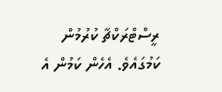ރީސްޓްރަކްޗާ ކުރުމުން ކަމުގައެވެ. އެހެން ކަމުން އެ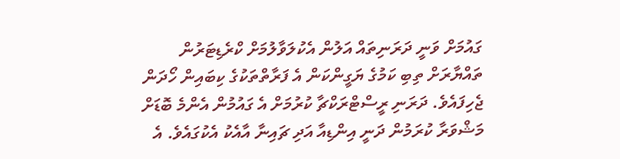ގައުމަށް ވަނީ ދަރަނިތައް އަލުން އެކުލަވާލުމަށް ކްރެޑިޓަރުން ތައްޔާރަށް ތިބި ކަމުގެ ޔަގީންކަން އެ ފަރާތްތަކުގެ ކިބައިން ހޯދަން ޖެހިފައެވެ. ދަރަނި ރީސްޓްރަކްޗާ ކުރުމަށް އެ ގައުމުން އެންމެ ބޮޑަށް މަޝްވަރާ ކުރަމުން ދަނީ އިންޑިއާ އަދި ޗައިނާ އާއެކު އެކުގައެވެ. އެ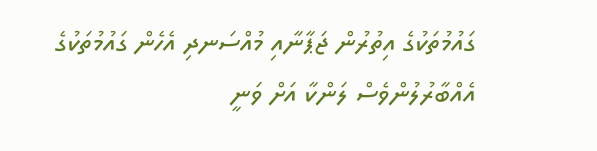ގައުމުތަކުގެ އިތުރުން ޖަޕާނާއި މުއްސަނދި އެހެން ގައުމުތަކުގެ އެއްބާރުލުންވެސް ލަންކާ އަށް ވަނީ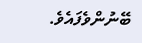ބޭނުންވެފައެވެ.